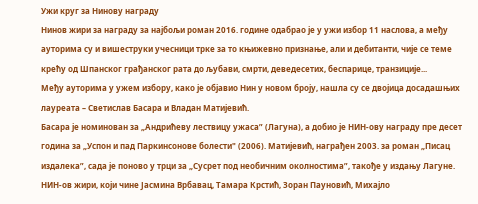Ужи круг за Нинову награду
Нинов жири за награду за најбољи роман 2016. године одабрао је у ужи избор 11 наслова, а међу ауторима су и вишеструки учесници трке за то књижевно признање, али и дебитанти, чије се теме крећу од Шпанског грађанског рата до љубави, смрти, деведесетих, беспарице, транзиције...
Међу ауторима у ужем избору, како је објавио Нин у новом броју, нашла су се двојица досадашњих лауреата – Светислав Басара и Владан Матијевић.
Басара је номинован за „Андрићеву лествицу ужаса” (Лагуна), а добио је НИН-ову награду пре десет година за „Успон и пад Паркинсонове болести" (2006). Матијевић, награђен 2003. за роман „Писац издалека”, сада је поново у трци за „Сусрет под необичним околностима”, такође у издању Лагуне.
НИН-ов жири, који чине Јасмина Врбавац, Тамара Крстић, Зоран Пауновић, Михајло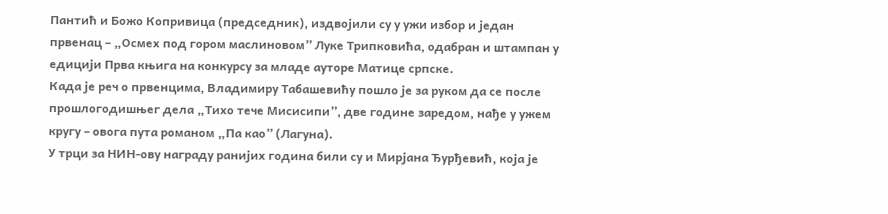Пантић и Божо Копривица (председник), издвојили су у ужи избор и један првенац – „Осмех под гором маслиновом” Луке Трипковића, одабран и штампан у едицији Прва књига на конкурсу за младе ауторе Матице српске.
Када је реч о првенцима, Владимиру Табашевићу пошло је за руком да се после прошлогодишњег дела „Тихо тече Мисисипи”, две године заредом, нађе у ужем кругу – овога пута романом „Па као” (Лагуна).
У трци за НИН-ову награду ранијих година били су и Мирјана Ђурђевић, која је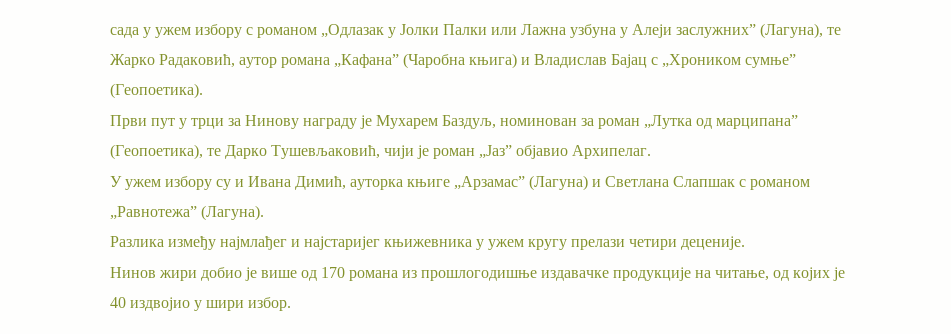сада у ужем избору с романом „Одлазак у Јолки Палки или Лажна узбуна у Алеји заслужних” (Лагуна), те Жарко Радаковић, аутор романа „Кафана” (Чаробна књига) и Владислав Бајац с „Хроником сумње” (Геопоетика).
Први пут у трци за Нинову награду је Мухарем Баздуљ, номинован за роман „Лутка од марципана” (Геопоетика), те Дарко Тушевљаковић, чији је роман „Јаз” објавио Архипелаг.
У ужем избору су и Ивана Димић, ауторка књиге „Арзамас” (Лагуна) и Светлана Слапшак с романом „Равнотежа” (Лагуна).
Разлика између најмлађег и најстаријег књижевника у ужем кругу прелази четири деценије.
Нинов жири добио је више од 170 романа из прошлогодишње издавачке продукције на читање, од којих је 40 издвојио у шири избор.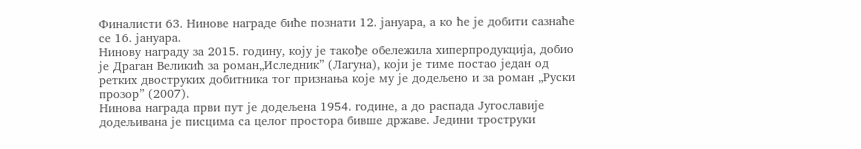Финалисти 63. Нинове награде биће познати 12. јануара, а ко ће је добити сазнаће се 16. јануара.
Нинову награду за 2015. годину, коју је такође обележила хиперпродукција, добио је Драган Великић за роман„Иследник” (Лагуна), који је тиме постао један од ретких двоструких добитника тог признања које му је додељено и за роман „Руски прозор” (2007).
Нинова награда први пут је додељена 1954. године, а до распада Југославије додељивана је писцима са целог простора бивше државе. Једини троструки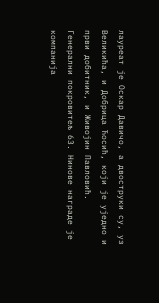лауреат је Оскар Давичо, а двоструки су, уз Великића, и Добрица Ћосић, који је уједно и први добитник, и Живојин Павловић.
Генерални покровитељ 63. Нинове награде је компанија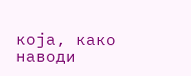која, како наводи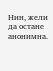Нин, жели да остане анонимна.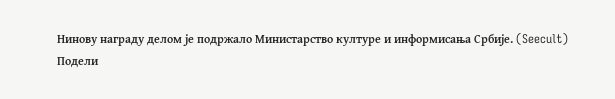Нинову награду делом је подржало Министарство културе и информисања Србије. (Seecult)
Подели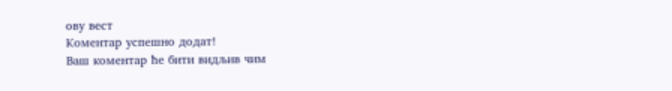ову вест
Комeнтар успeшно додат!
Ваш комeнтар ћe бити видљив чим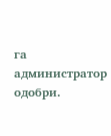га администратор одобри.